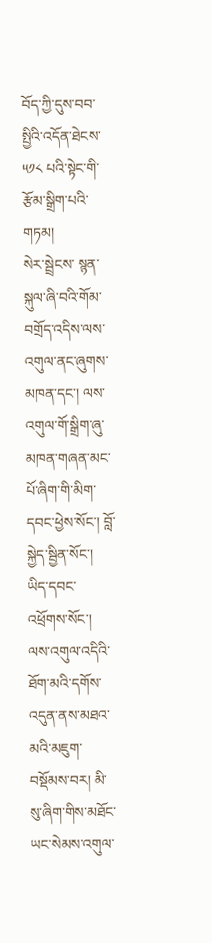བོད་ཀྱི་དུས་བབ་སྤྱིའི་འདོན་ཐེངས་ ༥༡༨ པའི་སྟེང་གི་རྩོམ་སྒྲིག་པའི་གཏམ།
སེར་སྦྲེངས་ སྙན་སྐུལ་ཞི་བའི་གོམ་བགྲོད་འདིས་ལས་འགུལ་ནང་ཞུགས་མཁན་དང་། ལས་འགུལ་གོ་སྒྲིག་ཞུ་མཁན་གཞན་མང་པོ་ཞིག་གི་མིག་དབང་ཕྱེས་སོང་། བློ་སྐྱེད་སྦྱིན་སོང་། ཡིད་དབང་འཕྲོགས་སོང་། ལས་འགུལ་འདིའི་ཐོག་མའི་དགོས་འདུན་ནས་མཐའ་མའི་མཇུག་བསྡོམས་བར། མི་སུ་ཞིག་གིས་མཐོང་ཡང་སེམས་འགུལ་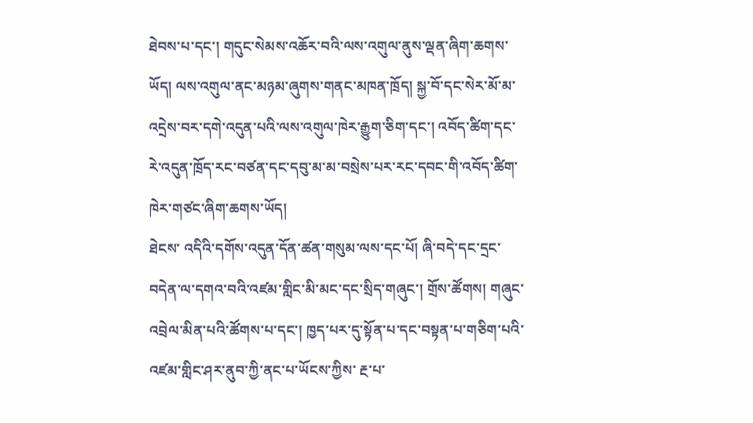ཐེབས་པ་དང་། གདུང་སེམས་འཆོར་བའི་ལས་འགུལ་ནུས་ལྡན་ཞིག་ཆགས་ཡོད། ལས་འགུལ་ནང་མཉམ་ཞུགས་གནང་མཁན་ཁྲོད། སྐྱ་བོ་དང་སེར་མོ་མ་འདྲེས་བར་དགེ་འདུན་པའི་ལས་འགུལ་ཁེར་རྒྱུག་ཅིག་དང་། འབོད་ཚིག་དང་རེ་འདུན་ཁྲོད་རང་བཙན་དང་དབུ་མ་མ་བསྲེས་པར་རང་དབང་གི་འབོད་ཚིག་ ཁེར་གཙང་ཞིག་ཆགས་ཡོད།
ཐེངས་ འདིའི་དགོས་འདུན་དོན་ཚན་གསུམ་ལས་དང་པོ། ཞི་བདེ་དང་དྲང་བདེན་ལ་དགའ་བའི་འཛམ་གླིང་མི་མང་དང་སྲིད་གཞུང་། གྲོས་ཚོགས། གཞུང་འབྲེལ་མིན་པའི་ཚོགས་པ་དང་། ཁྱད་པར་དུ་སྟོན་པ་དང་བསྟན་པ་གཅིག་པའི་འཛམ་གླིང་ཤར་ནུབ་ཀྱི་ནང་པ་ཡོངས་ཀྱིས་ རྔ་པ་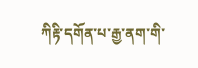ཀིརྟི་དགོན་པ་རྒྱ་ནག་གི་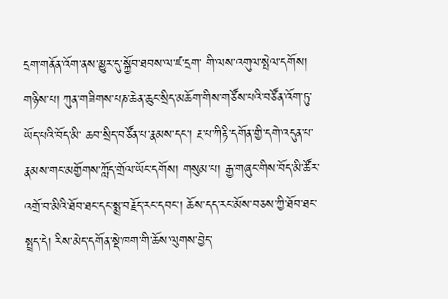དྲག་གནོན་འོག་ནས་མྱུར་དུ་སྐྱོབ་ཐབས་ལ་ཛ་དྲག་ གི་ལས་འགུལ་སྤེལ་དགོས། གཉིས་པ། ཀུན་གཟིགས་པཎ་ཆེན་ཆུང་སྲིད་མཆོག་གིས་གཙོས་པའི་བཙོན་འོག་ཏུ་ཡོད་པའི་བོད་མི་ ཆབ་སྲིད་བཙོན་པ་རྣམས་དང་། རྔ་པ་ཀིརྟི་དགོན་གྱི་དགེ་འདུན་པ་རྣམས་གང་མགྱོགས་ཀློད་གྲོལ་ཡོང་དགོས། གསུམ་པ། རྒྱ་གཞུང་གིས་བོད་མི་ཚོར་འགྲོ་བ་མིའི་ཐོབ་ཐང་དང་སྨྲ་བརྗོད་རང་དབང་། ཆོས་དད་རང་མོས་བཅས་ཀྱི་ཐོབ་ཐང་སྤྲད་དེ། རིས་མེད་དགོན་སྡེ་ཁག་གི་ཆོས་ལུགས་བྱེད་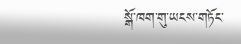སྒོ་ཁག་གུ་ཡངས་གཏོང་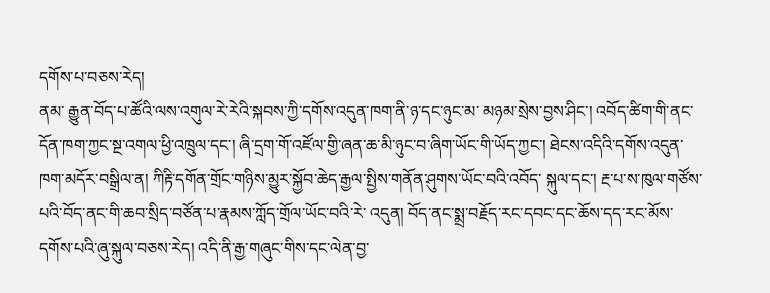དགོས་པ་བཅས་རེད།
ནམ་ རྒྱུན་བོད་པ་ཚོའི་ལས་འགུལ་རེ་རེའི་སྐབས་ཀྱི་དགོས་འདུན་ཁག་ནི་ཉ་དང་ཉུང་མ་ མཉམ་སྲེས་བྱས་ཤིང་། འབོད་ཚིག་གི་ནང་དོན་ཁག་ཀྱང་སྔ་འགལ་ཕྱི་འཁྲུལ་དང་། ཞི་དྲག་གོ་འཛོལ་གྱི་ཞན་ཆ་མི་ཉུང་བ་ཞིག་ཡོང་གི་ཡོད་ཀྱང་། ཐེངས་འདིའི་དགོས་འདུན་ཁག་མདོར་བསྒྲིལ་ན། ཀིརྟི་དགོན་གྲོང་གཉིས་མྱུར་སྐྱོབ་ཆེད་རྒྱལ་སྤྱིས་གནོན་ཤུགས་ཡོང་བའི་འབོད་ སྐུལ་དང་། རྔ་པ་ས་ཁུལ་གཙོས་པའི་བོད་ནང་གི་ཆབ་སྲིད་བཙོན་པ་རྣམས་ཀློད་གྲོལ་ཡོང་བའི་རེ་ འདུན། བོད་ནང་སྨྲ་བརྗོད་རང་དབང་དང་ཆོས་དད་རང་མོས་དགོས་པའི་ཞུ་སྐུལ་བཅས་རེད། འདི་ནི་རྒྱ་གཞུང་གིས་དང་ལེན་བྱ་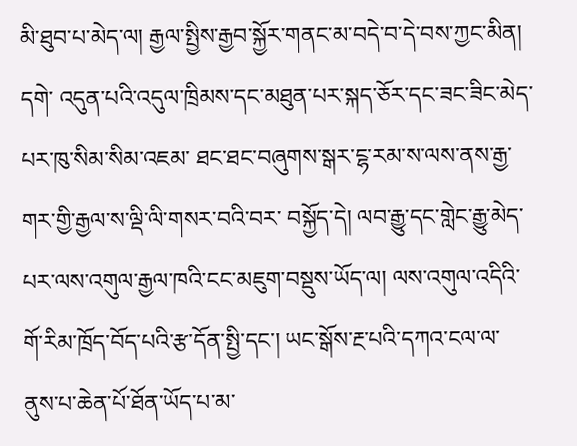མི་ཐུབ་པ་མེད་ལ། རྒྱལ་སྤྱིས་རྒྱབ་སྐྱོར་གནང་མ་བདེ་བ་དེ་བས་ཀྱང་མིན།
དགེ་ འདུན་པའི་འདུལ་ཁྲིམས་དང་མཐུན་པར་སྐད་ཅོར་དང་ཟང་ཟིང་མེད་པར་ཁུ་སིམ་སིམ་འཇམ་ ཐང་ཐང་བཞུགས་སྒར་ངྷ་རམ་ས་ལས་ནས་རྒྱ་གར་གྱི་རྒྱལ་ས་ལྡི་ལི་གསར་བའི་བར་ བསྐྱོད་དེ། ལབ་རྒྱུ་དང་གླེང་རྒྱུ་མེད་པར་ལས་འགུལ་རྒྱལ་ཁའི་ངང་མཇུག་བསྡུས་ཡོད་ལ། ལས་འགུལ་འདིའི་གོ་རིམ་ཁྲོད་བོད་པའི་རྩ་དོན་སྤྱི་དང་། ཡང་སྒོས་རྔ་པའི་དཀའ་ངལ་ལ་ནུས་པ་ཆེན་པོ་ཐོན་ཡོད་པ་མ་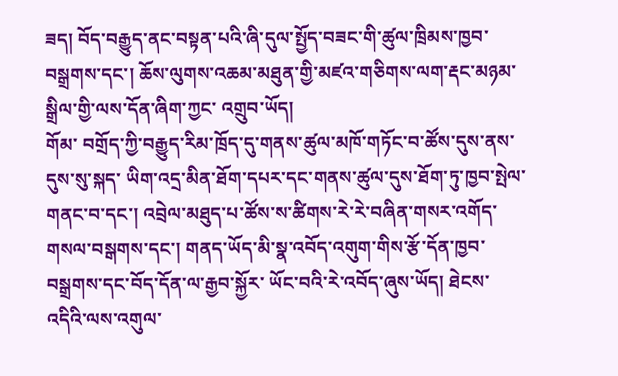ཟད། བོད་བརྒྱུད་ནང་བསྟན་པའི་ཞི་དུལ་སྤྱོད་བཟང་གི་ཚུལ་ཁྲིམས་ཁྱབ་བསྒྲགས་དང་། ཆོས་ལུགས་འཆམ་མཐུན་གྱི་མཛའ་གཅིགས་ལག་རྡང་མཉམ་སྒྲིལ་གྱི་ལས་དོན་ཞིག་ཀྱང་ འགྲུབ་ཡོད།
གོམ་ བགྲོད་ཀྱི་བརྒྱུད་རིམ་ཁྲོད་དུ་གནས་ཚུལ་མཁོ་གཏོང་བ་ཚོས་དུས་ནས་དུས་སུ་སྐད་ ཡིག་འདྲ་མིན་ཐོག་དཔར་དང་གནས་ཚུལ་དུས་ཐོག་ཏུ་ཁྱབ་སྤེལ་གནང་བ་དང་། འབྲེལ་མཐུད་པ་ཚོས་ས་ཚིགས་རེ་རེ་བཞིན་གསར་འགོད་གསལ་བསྒགས་དང་། གནད་ཡོད་མི་སྣ་འབོད་འགུག་གིས་རྩོ་དོན་ཁྱབ་བསྒྲགས་དང་བོད་དོན་ལ་རྒྱབ་སྐྱོར་ ཡོང་བའི་རེ་འབོད་ཞུས་ཡོད། ཐེངས་འདིའི་ལས་འགུལ་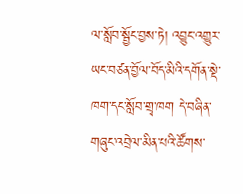ལ་སློབ་སྦྱོང་བྱས་ཏེ། འབྱུང་འགྱུར་ཡང་བཙན་བྱོལ་བོད་མིའི་དགོན་སྡེ་ཁག་དང་སློབ་གྲྭ་ཁག དེ་བཞིན་གཞུང་འབྲེལ་མིན་པའི་ཚོགས་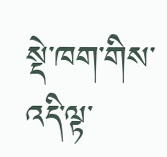སྡེ་ཁག་གིས་འདི་ལྟ་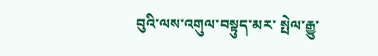བུའི་ལས་འགུལ་བསྟུད་མར་ སྤེལ་རྒྱུ་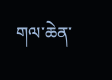གལ་ཆེན་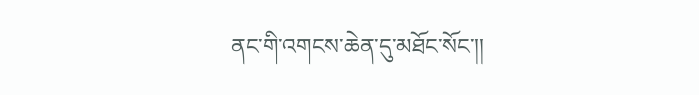ནང་གི་འགངས་ཆེན་དུ་མཐོང་སོང་།།